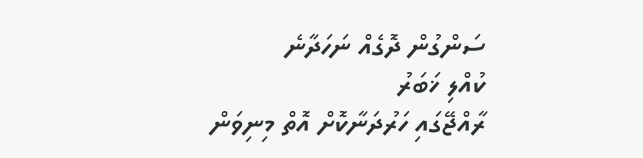ސަންގުން ދޮގެއް ނަހަދާނެ
ކުއްލި ޚަބަރު
ރާއްޖޭގައި ހަރުދަނާކޮށް އޮތް މިނިވަން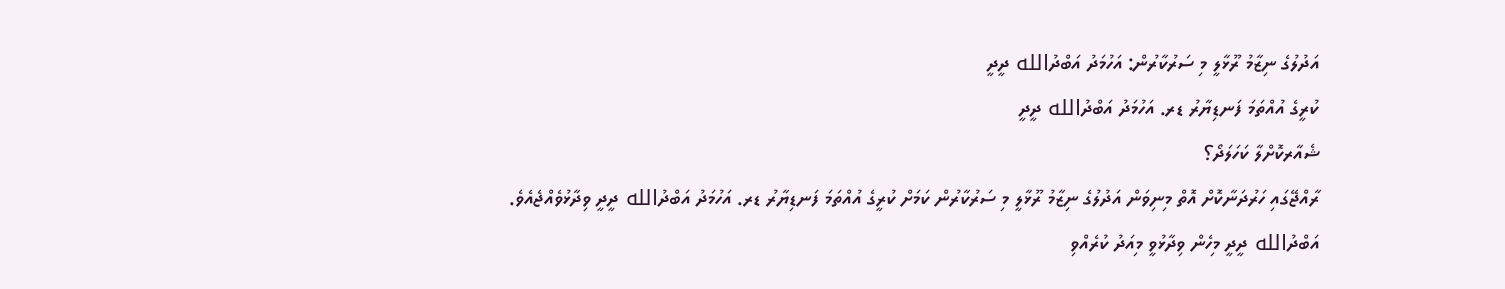އަދުލުގެ ނިޒާމު ރޫޅާލީ މި ސަރުކާރުން: އަހުމަދު އަބްދުالله ދީދީ
ކުރީގެ އުއްތަމަ ފަނޑިޔާރު ޑރ. އަހުމަދު އަބްދުالله ދީދީ
ޝެއާރކޮށްލާ ކަހަލަދޯ؟
ރާއްޖޭގައި ހަރުދަނާކޮށް އޮތް މިނިވަން އަދުލުގެ ނިޒާމު ރޫޅާލީ މި ސަރުކާރުން ކަމަށް ކުރީގެ އުއްތަމަ ފަނޑިޔާރު ޑރ. އަހުމަދު އަބްދުالله ދީދީ ވިދާޅުވެއްޖެއެވެ.
އަބްދުالله ދީދީ މިހެން ވިދާޅުވީ މިއަދު ކުރެއްވި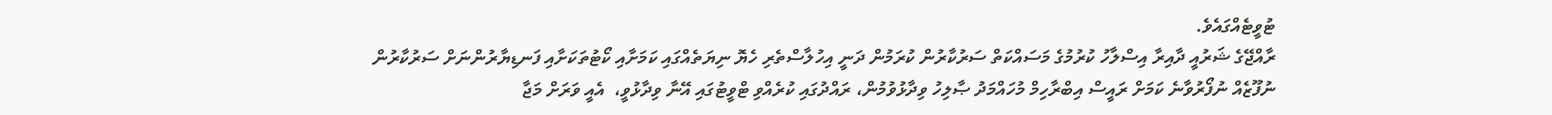ޓުވީޓެއްގައެވެ.
ރާއްޖޭގެ ޝަރުއީ ދާއިރާ އިސްލާހު ކުރުމުގެ މަސައްކަތް ސަރުކާރުން ކުރަމުން ދަނީ އިހުލާސްތެރި ހެޔޮ ނިޔަތެއްގައި ކަމަށާއި ކޯޓުތަކަށާއި ފަނޑިޔާރުންނަށް ސަރުކާރުން ނުފޫޒެއް ނުފޯރުވާނެ ކަމަށް ރައީސް އިބްރާހިމް މުހައްމަދު ޞާލިހު ވިދާޅުވުމުން، ރައްދުގައި ކުރެއްވި ޓްވީޓުގައި އޭނާ ވިދާޅުވީ،  އެއީ ވަރަށް މަޖާ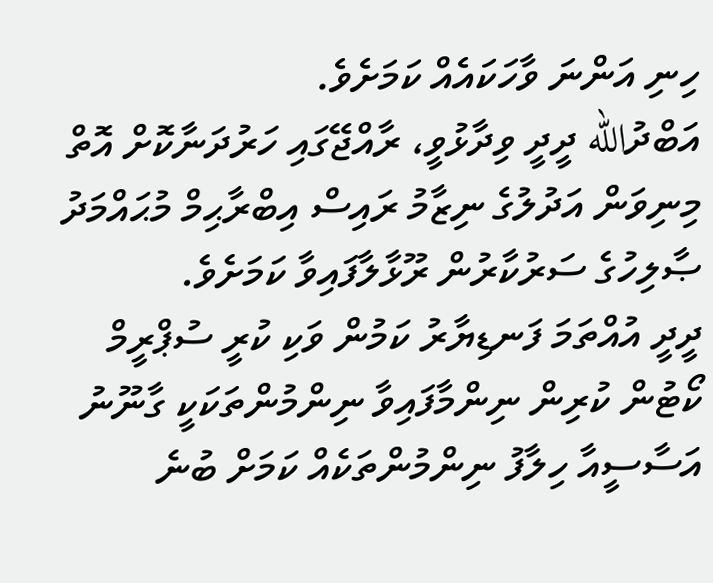ހިނި އަންނަ ވާހަކައެއް ކަމަށެވެ.
އަބްދުالله ދީދީ ވިދާޅުވީ، ރާއްޖޭގައި ހަރުދަނާކޮށް އޮތް މިނިވަން އަދުލުގެ ނިޒާމު ރައިސް އިބްރާޙިމް މުޙައްމަދު ޞާލިހުގެ ސަރުކާރުން ރޫޅާލާފައިވާ ކަމަށެވެ.
ދީދީ އުއްތަމަ ފަނޑިޔާރު ކަމުން ވަކި ކުރީ ސުޕްރީމް ކޯޓުން ކުރިން ނިންމާފައިވާ ނިންމުންތަކަކީ ގާނޫނު އަސާސީއާ ހިލާފު ނިންމުންތަކެއް ކަމަށް ބުނެ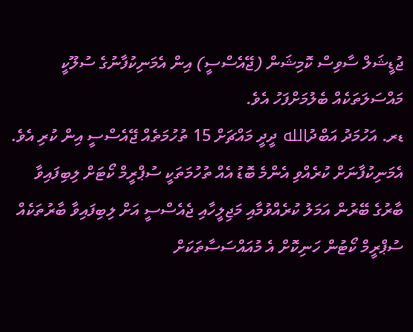ޖުޑީޝަލް ސާވިސް ކޮމިޝަން (ޖޭއެސްސީ) އިން އެމަނިކުފާނުގެ ސުލޫކީ މައްސަލަތަކެއް ބެލުމަށްފަހު އެވެ.
ޑރ. އަހުމަދު އަބްދުالله ދީދީ މައްޗަށް 15 ތުހުމަތެއް ޖޭއެސްސީ އިން ކުރި އެވެ. އެމަނިކުފާނަށް ކުރެއްވި އެންމެ ބޮޑު އެއް ތުހުމަތަކީ ސުޕްރީމް ކޯޓަށް ލިބިފައިވާ ބާރުގެ ބޭރުން އަމަލު ކުރެއްވުމާއި މަޖިލީހާއި ޖެއެސްސީ އަށް ލިބިފައިވާ ބާރުތަކެއް ސުޕްރީމް ކޯޓުން ހަނިކޮށް އެ މުއައްސަސާތަކަށް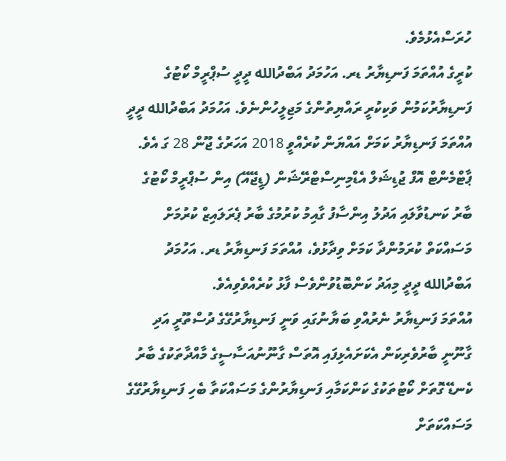ހުރަސްއެޅުމެވެ.
ކުރީގެ އުއްތަމަ ފަނޑިޔާރު ޑރ. އަހުމަދު އަބްދުالله ދީދީ ސުޕްރީމް ކޯޓުގެ ފަނޑިޔާރުކަމުން ވަކިކުރީ ރައްޔިތުންގެ މަޖިލީހުންނެވެ. އަހުމަދު އަބްދުالله ދީދީ އުއްތަމަ ފަނޑިޔާރު ކަމަށް އައްޔަން ކުރެއްވީ 2018 އަހަރުގެ ޖޫން 28 ގަ އެވެ.
ޕާޓްމެންޓް އޮފް ޖުޑިޝަލް އެޑްމިނިސްޓްރޭޝަން (ޑީޖޭއޭ) އިން ސުޕްރީމް ކޯޓުގެ ބާރު ކަނޑުވާލައި އަދުލު އިންސާފު ގާއިމު ކުރުމުގެ ބާރު ޕެރަލައިޒް ކުރުމަށް މަސައްކަތް ކުރަމުންދާ ކަމަށް ވިދާޅުވެ، އުއްތަމަ ފަނޑިޔާރު ޑރ. އަހުމަދު އަބްދުالله ދީދީ މިއަދު ކަންބޮޑުވުންވެސް ފާޅު ކުރެއްވެވިއެވެ.
އުއްތަމަ ފަނޑިޔާރު ނެރުއްވި ބަޔާނުގައި ވަނީ ފަނޑިޔާރުގޭގެ ދުސްތޫރީ އަދި ގާނޫނީ ބާރުވެރިކަން އެކަށައެޅިފައި އޮތަސް ގާނޫނުއަސާސީގެ މާއްދާތަކުގެ ބާރު ކެނޑޭ ގޮތަށް ކޯޓުތަކުގެ ކަންކަމާއި ފަނޑިޔާރުންގެ މަސައްކަތާ ބެހި ފަނޑިޔާރުގޭގެ މަސައްކަތަށް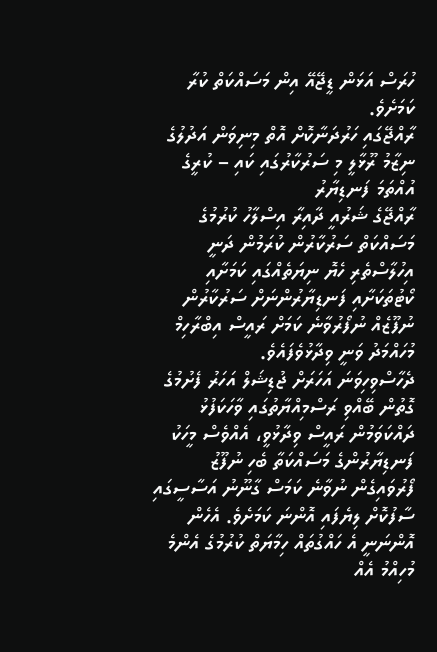ހުރަސް އަޅަން ޑީޖޭއޭ އިން މަސައްކަތް ކުރާ ކަމަށެވެ.
ރާއްޖޭގައި ހަރުދަނާކޮށް އޮތް މިނިވަން އަދުލުގެ ނިޒާމު ރޫޅާލީ މި ސަރުކާރުގައި ކައި – ކުރީގެ އުއްތަމަ ފަނޑިޔާރު
ރާއްޖޭގެ ޝަރުއީ ދާއިރާ އިސްލާހު ކުރުމުގެ މަސައްކަތް ސަރުކާރުން ކުރަމުން ދަނީ އިހުލާސްތެރި ހެޔޮ ނިޔަތެއްގައި ކަމަށާއި ކޯޓުތަކަށާއި ފަނޑިޔާރުންނަށް ސަރުކާރުން ނުފޫޒެއް ނުފޯރުވާނެ ކަމަށް ރައީސް އިބްރާހިމް މުހައްމަދު ވަނީ ވިދާޅުވެފައެވެ.
ދެހާސްވިހިވަނަ އަހަރަށް ޖުޑިޝަލް އަހަރު ފެށުމުގެ ގޮތުން ބޭއްވި ރަސްމިއްޔާތުގައި ވާހަކަފުޅު ދައްކަވަމުން ރައީސް ވިދާޅުވީ، އެއްވެސް މީހަކު ފަނޑިޔާރުންގެ މަސައްކަތާ ބެހި ނުފޫޒު ފޯރުވައިގެން ނުވާނެ ކަމަސް ގާނޫނު އަސާސީގައި ސާފުކޮށް ލިޔެފައި އޮންނަ ކަމަށެވެ. އެހެން އޮންނަނީ އެ ހައްގުތައް ހިމާޔަތް ކުރުމުގެ އެންމެ މުހިއްމު އެއް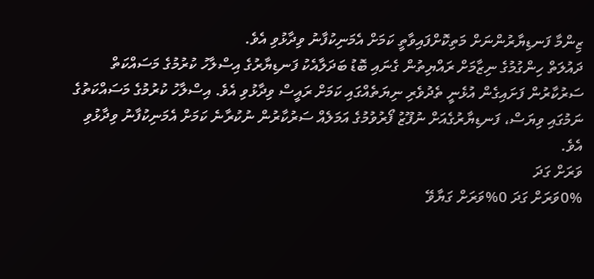ޒިންމާ ފަނޑިޔާރުންނަށް މަތިކޮށްފައިވާތީ ކަމަށް އެމަނިކުފާނު ވިދާޅުވި އެވެ.
ދައުލަތް ހިންގުމުގެ ނިޒާމަށް ރައްޔިތުން ގެނައި ބޮޑު ބަދަލާއެކު ފަނޑިޔާރުގެ އިސްލާހު ކުރުމުގެ މަސައްކަތް ސަރުކާރުން ފަށައިގެން އުޅެނީ ތެދުވެރި ނިޔަތެއްގައި ކަމަށް ރައީސް ވިދާޅުވި އެވެ. އިސްލާހު ކުރުމުގެ މަސައްކަތުގެ ނަމުގައި ވިޔަސް، ފަނޑިޔާރުގެއަށް ނުފޫޒު ފޯރުވުމުގެ އަމަލެއް ސަރުކާރުން ނުކުރާނެ ކަމަށް އެމަނިކުފާނު ވިދާޅުވި އެވެ.
ވަރަށް ގަދަ
0%ވަރަށް ގަދަ 0%ވަރަށް ގަޔާވޭ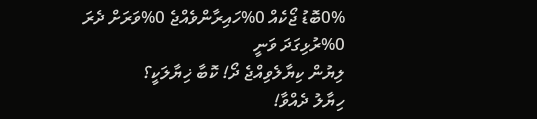0%ބޮޑު ޖޯކެއް 0%ހައިރާންވެއްޖެ 0%ވަރަށް ދެރަ 0%ރުޅިގަދަ ވަނީ
ލިޔުން ކިޔާލެވިއްޖެ ދޯ! ކޮބާ ޚިޔާލަކީ؟
ހިޔާލު ދެއްވާ!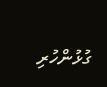ގުޅުންހުރި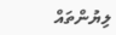ލިޔުންތައް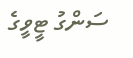ސަންގު ޓީވީގެ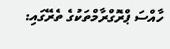ހާއްސަ ޕްރޮގްރާމްތަކުގެ ތެރޭގައި: